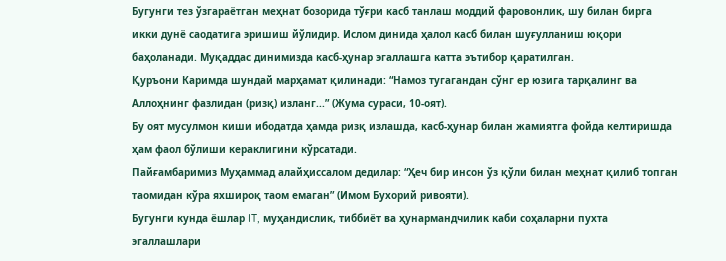Бугунги тез ўзгараётган меҳнат бозорида тўғри касб танлаш моддий фаровонлик, шу билан бирга икки дунё саодатига эришиш йўлидир. Ислом динида ҳалол касб билан шуғулланиш юқори баҳоланади. Муқаддас динимизда касб-ҳунар эгаллашга катта эътибор қаратилган.
Қуръони Каримда шундай марҳамат қилинади: “Намоз тугагандан сўнг ер юзига тарқалинг ва Аллоҳнинг фазлидан (ризқ) изланг...” (Жума сураси, 10-оят).
Бу оят мусулмон киши ибодатда ҳамда ризқ излашда, касб-ҳунар билан жамиятга фойда келтиришда ҳам фаол бўлиши кераклигини кўрсатади.
Пайғамбаримиз Муҳаммад алайҳиссалом дедилар: “Ҳеч бир инсон ўз қўли билан меҳнат қилиб топган таомидан кўра яхшироқ таом емаган” (Имом Бухорий ривояти).
Бугунги кунда ёшлар IT, муҳандислик, тиббиёт ва ҳунармандчилик каби соҳаларни пухта эгаллашлари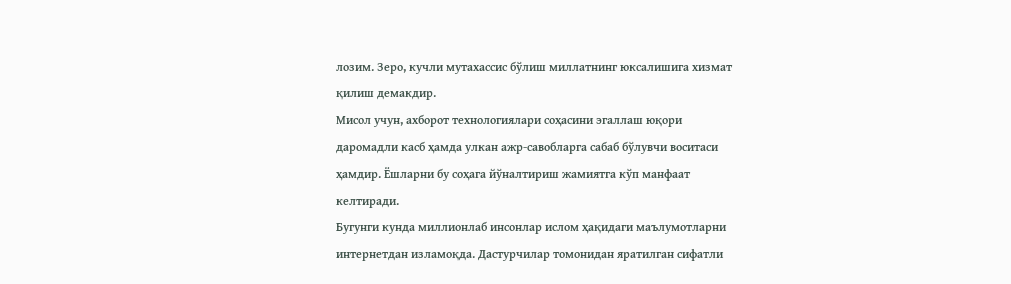лозим. Зеро, кучли мутахассис бўлиш миллатнинг юксалишига хизмат қилиш демакдир.
Мисол учун, ахборот технологиялари соҳасини эгаллаш юқори даромадли касб ҳамда улкан ажр-савобларга сабаб бўлувчи воситаси ҳамдир. Ёшларни бу соҳага йўналтириш жамиятга кўп манфаат келтиради.
Бугунги кунда миллионлаб инсонлар ислом ҳақидаги маълумотларни интернетдан изламоқда. Дастурчилар томонидан яратилган сифатли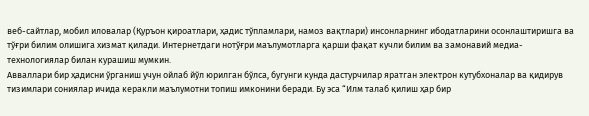веб-сайтлар, мобил иловалар (Қуръон қироатлари, ҳадис тўпламлари, намоз вақтлари) инсонларнинг ибодатларини осонлаштиришга ва тўғри билим олишига хизмат қилади. Интернетдаги нотўғри маълумотларга қарши фақат кучли билим ва замонавий медиа-технологиялар билан курашиш мумкин.
Авваллари бир ҳадисни ўрганиш учун ойлаб йўл юрилган бўлса, бугунги кунда дастурчилар яратган электрон кутубхоналар ва қидирув тизимлари сониялар ичида керакли маълумотни топиш имконини беради. Бу эса “Илм талаб қилиш ҳар бир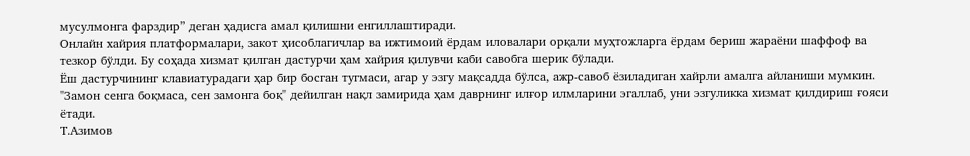мусулмонга фарздир” деган ҳадисга амал қилишни енгиллаштиради.
Онлайн хайрия платформалари, закот ҳисоблагичлар ва ижтимоий ёрдам иловалари орқали муҳтожларга ёрдам бериш жараёни шаффоф ва тезкор бўлди. Бу соҳада хизмат қилган дастурчи ҳам хайрия қилувчи каби савобга шерик бўлади.
Ёш дастурчининг клавиатурадаги ҳар бир босган тугмаси, агар у эзгу мақсадда бўлса, ажр-савоб ёзиладиган хайрли амалга айланиши мумкин. "Замон сенга боқмаса, сен замонга боқ" дейилган нақл замирида ҳам даврнинг илғор илмларини эгаллаб, уни эзгуликка хизмат қилдириш ғояси ётади.
Т.Азимов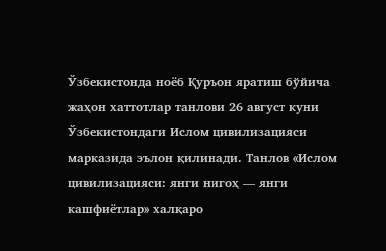Ўзбекистонда ноёб Қуръон яратиш бўйича жаҳон хаттотлар танлови 26 август куни Ўзбекистондаги Ислом цивилизацияси марказида эълон қилинади. Танлов «Ислом цивилизацияси: янги нигоҳ — янги кашфиётлар» халқаро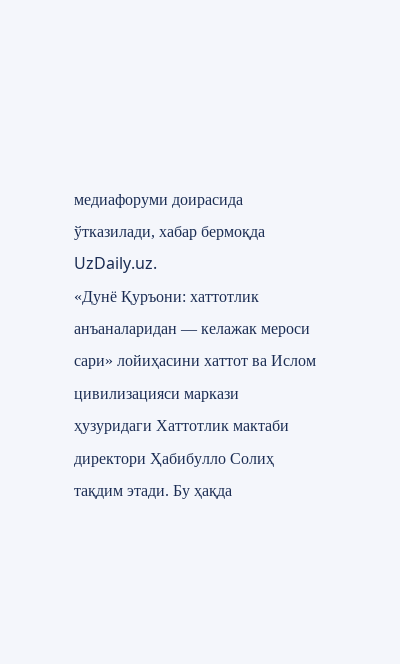медиафоруми доирасида ўтказилади, хабар бермоқда UzDaily.uz.
«Дунё Қуръони: хаттотлик анъаналаридан — келажак мероси сари» лойиҳасини хаттот ва Ислом цивилизацияси маркази ҳузуридаги Хаттотлик мактаби директори Ҳабибулло Солиҳ тақдим этади. Бу ҳақда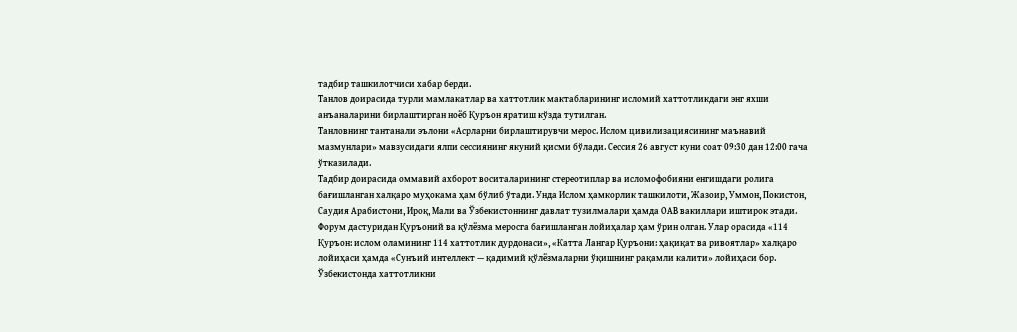тадбир ташкилотчиси хабар берди.
Танлов доирасида турли мамлакатлар ва хаттотлик мактабларининг исломий хаттотликдаги энг яхши анъаналарини бирлаштирган ноёб Қуръон яратиш кўзда тутилган.
Танловнинг тантанали эълони «Асрларни бирлаштирувчи мерос. Ислом цивилизациясининг маънавий мазмунлари» мавзусидаги ялпи сессиянинг якуний қисми бўлади. Сессия 26 август куни соат 09:30 дан 12:00 гача ўтказилади.
Тадбир доирасида оммавий ахборот воситаларининг стереотиплар ва исломофобияни енгишдаги ролига бағишланган халқаро муҳокама ҳам бўлиб ўтади. Унда Ислом ҳамкорлик ташкилоти, Жазоир, Уммон, Покистон, Саудия Арабистони, Ироқ, Мали ва Ўзбекистоннинг давлат тузилмалари ҳамда ОАВ вакиллари иштирок этади.
Форум дастуридан Қуръоний ва қўлёзма меросга бағишланган лойиҳалар ҳам ўрин олган. Улар орасида «114 Қуръон: ислом оламининг 114 хаттотлик дурдонаси», «Катта Лангар Қуръони: ҳақиқат ва ривоятлар» халқаро лойиҳаси ҳамда «Сунъий интеллект — қадимий қўлёзмаларни ўқишнинг рақамли калити» лойиҳаси бор.
Ўзбекистонда хаттотликни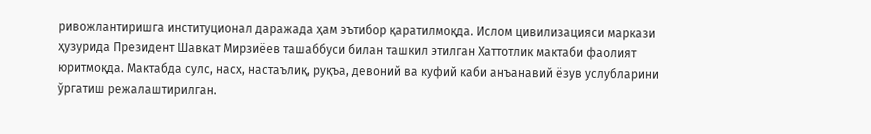ривожлантиришга институционал даражада ҳам эътибор қаратилмоқда. Ислом цивилизацияси маркази ҳузурида Президент Шавкат Мирзиёев ташаббуси билан ташкил этилган Хаттотлик мактаби фаолият юритмоқда. Мактабда сулс, насх, настаълиқ, руқъа, девоний ва куфий каби анъанавий ёзув услубларини ўргатиш режалаштирилган.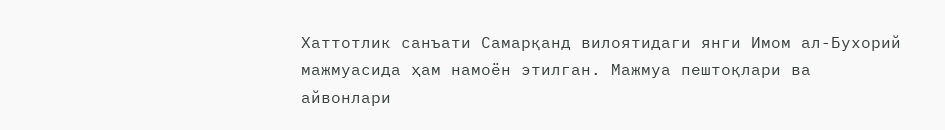Хаттотлик санъати Самарқанд вилоятидаги янги Имом ал-Бухорий мажмуасида ҳам намоён этилган. Мажмуа пештоқлари ва айвонлари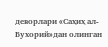деворлари «Саҳиҳ ал-Бухорий»дан олинган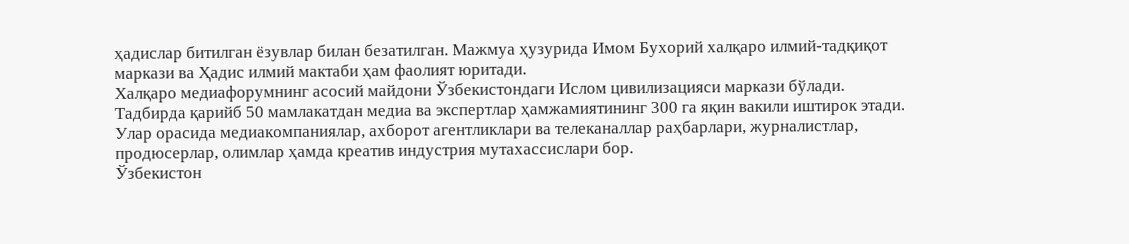ҳадислар битилган ёзувлар билан безатилган. Мажмуа ҳузурида Имом Бухорий халқаро илмий-тадқиқот маркази ва Ҳадис илмий мактаби ҳам фаолият юритади.
Халқаро медиафорумнинг асосий майдони Ўзбекистондаги Ислом цивилизацияси маркази бўлади.
Тадбирда қарийб 50 мамлакатдан медиа ва экспертлар ҳамжамиятининг 300 га яқин вакили иштирок этади. Улар орасида медиакомпаниялар, ахборот агентликлари ва телеканаллар раҳбарлари, журналистлар, продюсерлар, олимлар ҳамда креатив индустрия мутахассислари бор.
Ўзбекистон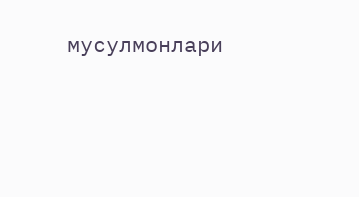мусулмонлари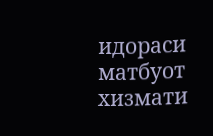идораси матбуот хизмати